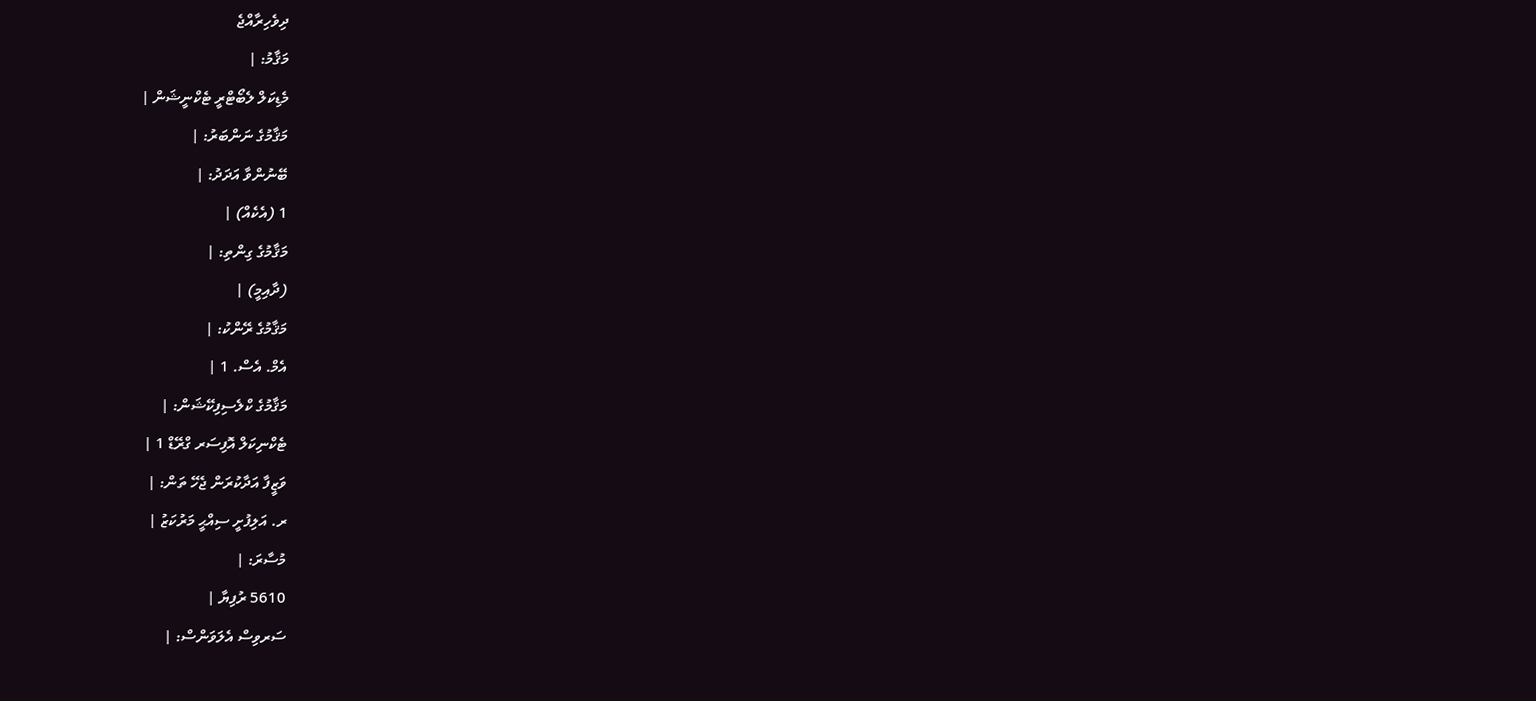ދިވެހިރާއްޖެ
މަޤާމު: |
މެޑިކަލް ލެބޯޓްރީ ޓެކްނީޝަން |
މަޤާމުގެ ނަންބަރު: |
ބޭނުންވާ އަދަދު: |
1 (އެކެއް) |
މަޤާމުގެ ގިންތި: |
(ދާއިމީ) |
މަޤާމުގެ ރޭންކު: |
އެމް. އެސް. 1 |
މަޤާމުގެ ކްލެސިފިކޭޝަން: |
ޓެކްނިކަލް އޮފިސަރ ގްރޭޑް 1 |
ވަޒީފާ އަދާކުރަން ޖެހޭ ތަން: |
ރ. އަލިފުށީ ސިއްޙީ މަރުކަޒު |
މުސާރަ: |
5610 ރުފިޔާ |
ސަރވިސް އެލަވަންސް: |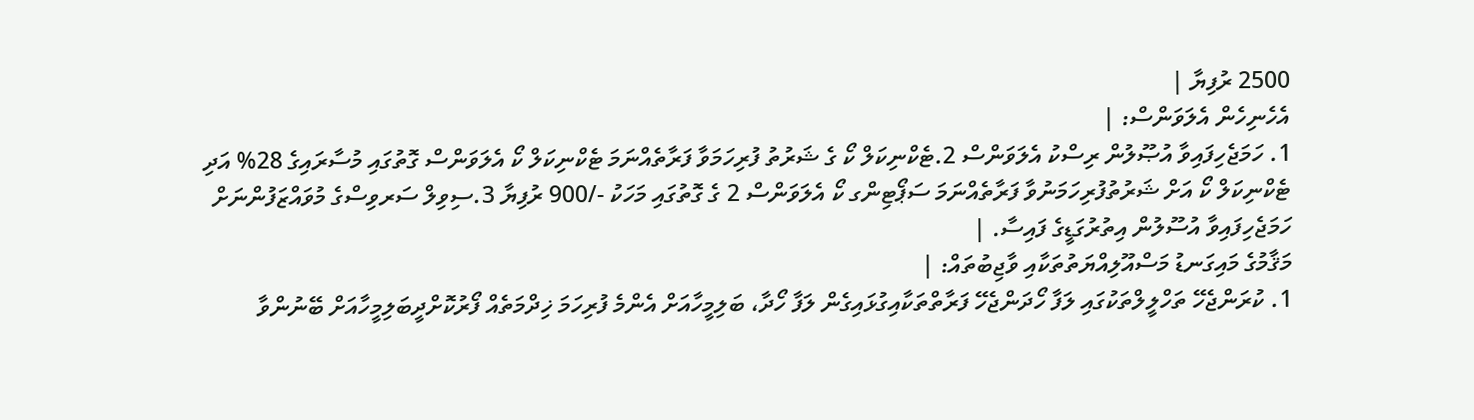2500 ރުފިޔާ |
އެހެނިހެން އެލަވަންސް: |
1. ހަމަޖެހިފައިވާ އުޞޫލުން ރިސްކު އެލަވަންސް 2.ޓެކްނިކަލް ކޯ ގެ ޝަރުތު ފުރިހަމަވާ ފަރާތެއްނަމަ ޓެކްނިކަލް ކޯ އެލަވަންސް ގޮތުގައި މުސާރައިގެ 28% އަދި ޓެކްނިކަލް ކޯ އަށް ޝަރުތުފުރިހަމަނުވާ ފަރާތެއްނަމަ ސަޕޯޓިންގ ކޯ އެލަވަންސް 2 ގެ ގޮތުގައި މަހަކު -/900 ރުފިޔާ 3.ސިވިލް ސަރވިސްގެ މުވައްޒަފުންނަށް ހަމަޖެހިފައިވާ އުސޫލުން އިތުރުގަޑީގެ ފައިސާ. |
މަޤާމުގެ މައިގަނޑު މަސްއޫލިއްޔަތުތަކާއި ވާޖިބުތައް: |
1. ކުރަންޖެހޭ ތަހްލީލްތަކުގައި ލަފާ ހޯދަންޖެހޭ ފަރާތްތަކާއިގުޅައިގެން ލަފާ ހޯދާ، ބަލިމީހާއަށް އެންމެ ފުރިހަމަ ޚިދްމަތެއް ފޯރުކޮށްދީބަލިމީހާއަށް ބޭނުންވާ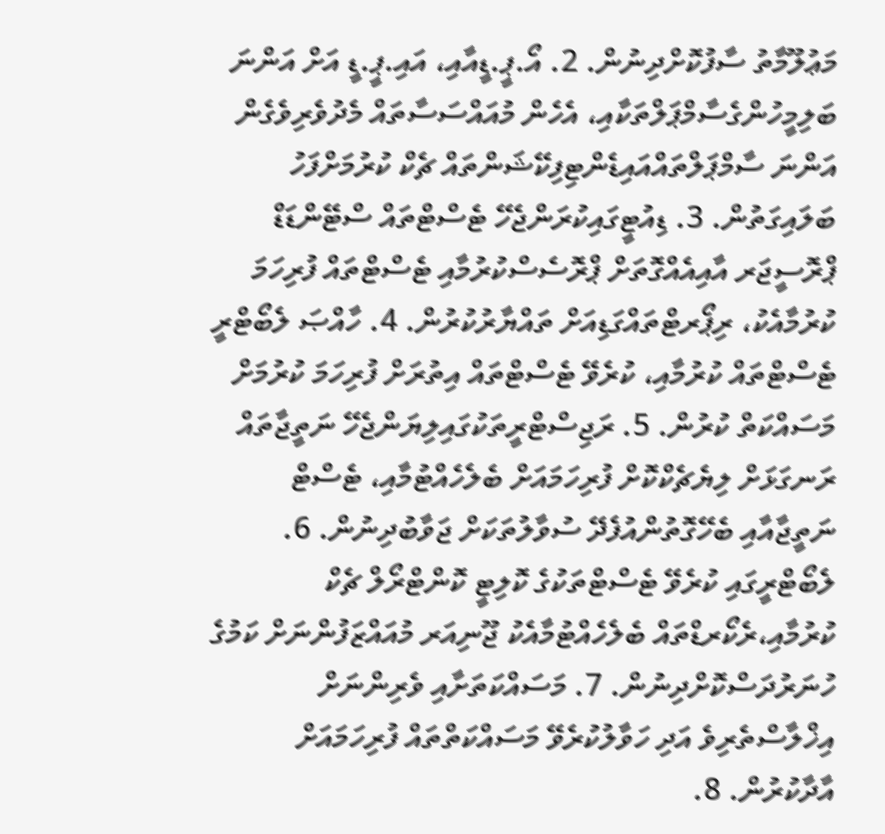މަޢުލޫމާތު ސާފުކޮށްދިނުން. 2. އޯ.ޕީ.ޑީއާއި، އައި.ޕީ.ޑީ އަށް އަންނަ ބަލިމީހުންގެސާމްޕަލްތަކާއި، އެހެން މުއައްސަސާތައް މެދުވެރިވެގެން އަންނަ ސާމްޕަލްތައްއައިޑެންޓިފިކޭޝަންތައް ޗެކް ކުރުމަށްފަހު ބަލައިގަތުން. 3. ޑިއުޓީގައިކުރަންޖެހޭ ޓެސްޓްތައް ސްޓޭންޑަޑް ޕްރޮސީޖަރ އާއިއެއްގޮތަށް ޕްރޮސެސްކުރުމާއި ޓެސްޓްތައް ފުރިހަމަ ކުރުމާއެކު، ރިޕޯރޓްތައްގަޑިއަށް ތައްޔާރުކުރުން. 4. ހާއްޞަ ލެބޯޓްރީ ޓެސްޓްތައް ކުރުމާއި، ކުރެވޭ ޓެސްޓްތައް އިތުރަށް ފުރިހަމަ ކުރުމަށް މަސައްކަތް ކުރުން. 5. ރަޖިސްޓްރީތަކުގައިލިޔަންޖެހޭ ނަތީޖާތައް ރަނގަޅަށް ލިޔެޗެކްކޮށް ފުރިހަމައަށް ބެލެހެއްޓުމާއި، ޓެސްޓް ނަތީޖާއާއި ބެހޭގޮތުންއުފެދޭ ސުވާލުތަކަށް ޖަވާބުދިނުން. 6. ލެބޯޓްރީގައި ކުރެވޭ ޓެސްޓްތަކުގެ ކޮލިޓީ ކޮންޓްރޯލް ޗެކް ކުރުމާއި،ރެކޯރޑްތައް ބެލެހެއްޓުމާއެކު ޖޫނިއަރ މުއައްޒަފުންނަށް ކަމުގެ ހުނަރުދަސްކޮށްދިނުން. 7. މަސައްކަތަށާއި ވެރިންނަށް އިޚްލާސްތެރިވެ އަދި ހަވާލުކުރެވޭ މަސައްކަތްތައް ފުރިހަމައަށް އާދާކުރުން. 8.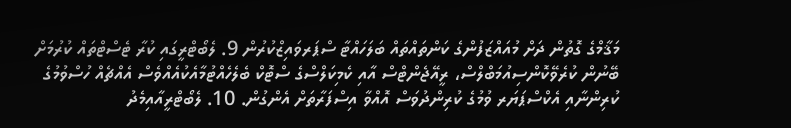މަޤާމްގެ ގޮތުން ދަށް މުއައްޒަފުންގެ ކަންތައްތައް ބަލަހައްޓާ ސްޕަރވައިޒްކުރުން 9. ލެބޯޓްރީގައި ކުރާ ޓެސްޓްތައް ކުރުމަށް ބޭނުން ކުރެވޭކޮންސިއުމަބްލްސް، ރީއޭޖެންޓްސް އާއި ކެމިކަލްސްގެ ސްޓޮކް ބެލެހެއްޓުމާއެކުއެއްވެސް އެއްޗެއް ހުސްވުމުގެ ކުރިންނާއި އެކްސްޕަޔަރ ވުމުގެ ކުރިންދުވަސް އޮއްވާ އިސްފަރާތަށް އެންގުން. 10. ލެބޯޓްރީއާއިމެދު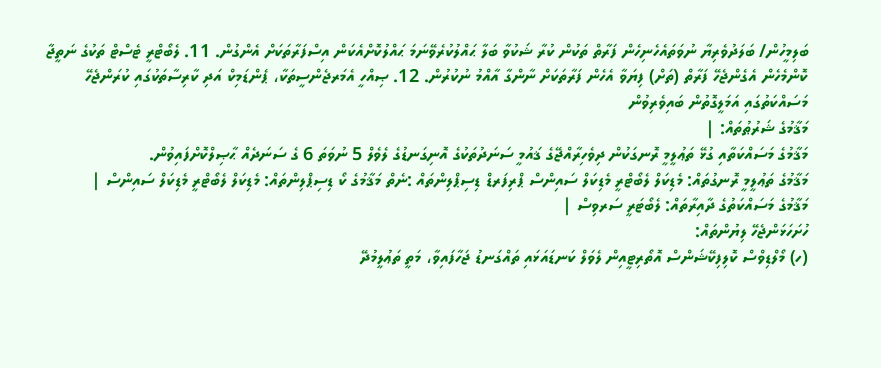ބަލިމީހުން/ ބަލަދުވެރިޔާ ނުވަތައެހެނިހެން ފަރާތް ތަކުން ކުރާ ޝަކުވާ ބަލާ ޙައްލުކުރެވޭނަމަ ޙައްލުކޮށްއެކަން އިސްފަރާތަކަށް އެންގުން. 11. ލެބޯޓްރީ ޓެސްޓް ތަކުގެ ނަތީޖާ ކޮންމެހެން އެގެންޖެހޭ ފަރާތް (ތަށް) ފިޔަވާ އެހެން ފަރާތަކަށް ނާންގާ އާއްމު ނުކުރުން. 12. ޞިއްހީ އެމަރޖެންސީތަކާ، ޕެންޑަމިކް އަދި ކާރިސާތަކުގައި ކުރަންޖެހޭ މަސައްކަތުގައި އަމަލީގޮތުން ބައިވެރިވުން
މަޤާމުގެ ޝަރުޠުތައް: |
މަޤާމުގެ މަސައްކަތާއި ގުޅޭ ތަޢުލީމީ ރޮނގަކުން ދިވެހިރާއްޖޭގެ ޤައުމީ ސަނަދުތަކުގެ އޮނިގަނޑުގެ ލެވެލް 5 ނުވަތަ 6 ގެ ސަނަދެއް ޙާޞިލްކޮށްފައިވުން.
މަޤާމުގެ ތަޢުލީމީ ރޮނގުތައް: މެޑިކަލް ލެބޯޓްރީ މެޑިކަލް ސައިންސް ޕްރިފަރޑް ޑިސިޕްލިންތައް :ނެތް މަޤާމުގެ ކޯ ޑިސިޕްލިންތައް: މެޑިކަލް ލެބޯޓްރީ މެޑިކަލް ސައިންސް |
މަޤާމުގެ މަސައްކަތުގެ ދާއިރާތައް: ލެބޯޓަރީ ސަރވިސް |
ހުށަހަޅަންޖެހޭ ލިޔުންތައް:
(ހ) މޯލްޑިވްސް ކޮލިފިކޭޝަންސް އޮތޯރިޓީއިން ލެވަލް ކަނޑައަޅައި ތައްގަނޑު ޖަހާފައިވާ، މަތީ ތަޢުލީމުދޭ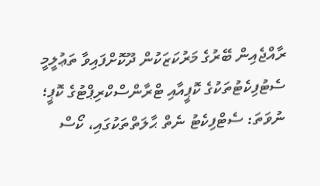ރާއްޖެއިން ބޭރުގެ މަރުކަޒަކުން ދޫކޮށްފައިވާ ތަޢުލީމީ ސެޓުފިކެޓުތަކުގެ ކޮޕީއާއި ޓްރާންސްކްރިޕްޓުގެ ކޮޕީ؛ ނުވަތަ: ސެޓްފިކެޓު ނެތް ޙާލަތްތަކުގައި، ކޯސް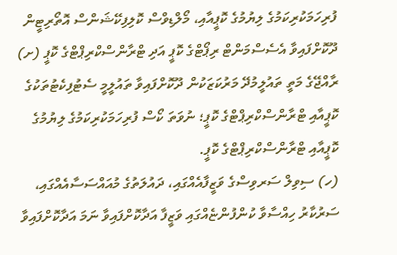ފުރިހަމަކުރިކަމުގެ ލިޔުމުގެ ކޮޕީއާއި، މޯލްޑިވްސް ކޮލިފިކޭޝަންސް އޮތޯރިޓީން ދޫކޮށްފައިވާ އެސެސްމަންޓް ރިޕޯޓްގެ ކޮޕީ އަދި ޓްރާންސްކްރިޕްޓްގެ ކޮޕީ (ށ) ރާއްޖޭގެ މަތީ ތައުލީމުދޭ މަރުކަޒަކުން ދޫކޮށްފައިވާ ތައުލީމީ ސެޓުފިކެޓުތަކުގެ ކޮޕީއާއި ޓްރާންސްކްރިޕްޓްގެ ކޮޕީ؛ ނުވަތަ ކޯސް ފުރިހަމަކުރިކަމުގެ ލިޔުމުގެ ކޮޕީއާއި ޓްރާންސްކްރިޕްޓްގެ ކޮޕީ.
(ހ) ސިވިލް ސަރވިސްގެ ވަޒީފާއެއްގައި، ދައުލަތުގެ މުއައްސަސާއެއްގައި، ސަރުކާރު ހިއްސާވާ ކުންފުންޏެއްގައި ވަޒީފާ އަދާކޮށްފައިވާ ނަމަ އަދާކޮށްފައިވާ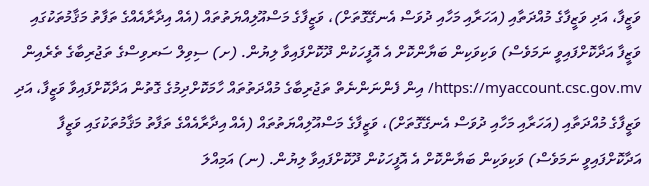ވަޒީފާ، އަދި ވަޒީފާގެ މުއްދަތާއި (އަހަރާއި މަހާއި ދުވަސް އެނގޭގޮތަށް)، ވަޒީފާގެ މަސްއޫލިއްޔަތުތައް (އެއް އިދާރާއެއްގެ ތަފާތު މަޤާމުތަކުގައި ވަޒީފާ އަދާކޮށްފައިވީ ނަމަވެސް) ވަކިވަކިން ބަޔާންކޮށް އެ އޮފީހަކުން ދޫކޮށްފައިވާ ލިޔުން. (ށ) ސިވިލް ސަރވިސްގެ ތަޖުރިބާގެ ތެރެއިން https://myaccount.csc.gov.mv/ އިން ފެންނަންނެތް ތަޖުރިބާގެ މުއްދަތުތައް ހާމަކޮށްދިމުގެ ގޮތުން އަދާކޮށްފައިވާ ވަޒީފާ، އަދި ވަޒީފާގެ މުއްދަތާއި (އަހަރާއި މަހާއި ދުވަސް އެނގޭގޮތަށް)، ވަޒީފާގެ މަސްއޫލިއްޔަތުތައް (އެއް އިދާރާއެއްގެ ތަފާތު މަޤާމުތަކުގައި ވަޒީފާ އަދާކޮށްފައިވީ ނަމަވެސް) ވަކިވަކިން ބަޔާންކޮށް އެ އޮފީހަކުން ދޫކޮށްފައިވާ ލިޔުން. (ނ) އަމިއްލަ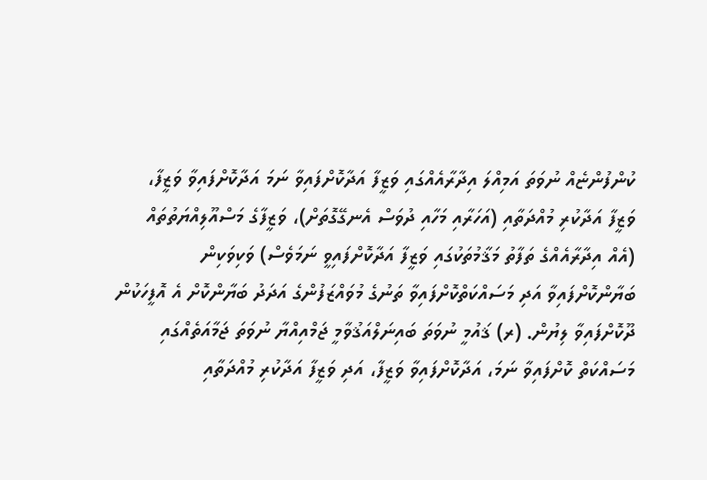ކުންފުންޏެއް ނުވަތަ އަމިއްލަ އިދާރާއެއްގައި ވަޒީފާ އަދާކޮށްފައިވާ ނަމަ އަދާކޮށްފައިވާ ވަޒީފާ، ވަޒީފާ އަދާކުރި މުއްދަތާއި (އަހަރާއި މަހާއި ދުވަސް އެނގޭގޮތަށް)، ވަޒީފާގެ މަސްއޫލިއްޔަތުތައް (އެއް އިދާރާއެއްގެ ތަފާތު މަޤާމުތަކުގައި ވަޒީފާ އަދާކޮށްފައިވީ ނަމަވެސް) ވަކިވަކިން ބަޔާންކޮށްފައިވާ އަދި މަސައްކަތްކޮށްފައިވާ ތަނުގެ މުވައްޒަފުންގެ އަދަދު ބަޔާންކޮށް އެ އޮފީހަކުން ދޫކޮށްފައިވާ ލިޔުން. (ރ) ޤައުމީ ނުވަތަ ބައިނަލްއަޤުވާމީ ޖަމްއިއްޔާ ނުވަތަ ޖަމާއަތެއްގައި މަސައްކަތް ކޮށްފައިވާ ނަމަ، އަދާކޮށްފައިވާ ވަޒީފާ، އަދި ވަޒީފާ އަދާކުރި މުއްދަތާއި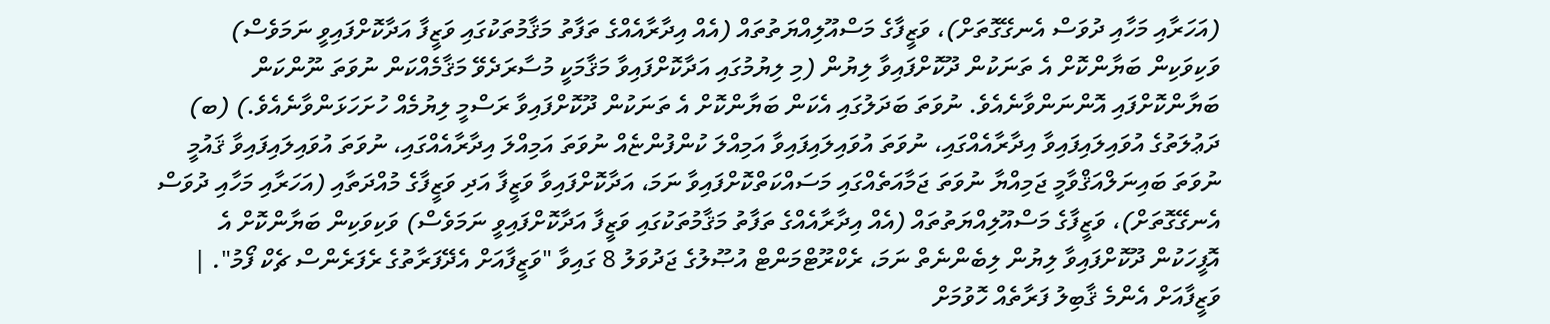(އަހަރާއި މަހާއި ދުވަސް އެނގޭގޮތަށް)، ވަޒީފާގެ މަސްއޫލިއްޔަތުތައް (އެއް އިދާރާއެއްގެ ތަފާތު މަޤާމުތަކުގައި ވަޒީފާ އަދާކޮށްފައިވީ ނަމަވެސް) ވަކިވަކިން ބަޔާންކޮށް އެ ތަނަކުން ދޫކޮށްފައިވާ ލިޔުން (މި ލިޔުމުގައި އަދާކޮށްފައިވާ މަޤާމަކީ މުސާރަދެވޭ މަޤާމެއްކަން ނުވަތަ ނޫންކަން ބަޔާންކޮށްފައި އޮންނަންވާނެއެވެ. ނުވަތަ ބަދަލުގައި އެކަން ބަޔާންކޮށް އެ ތަނަކުން ދޫކޮށްފައިވާ ރަސްމީ ލިޔުމެއް ހުށަހަޅަންވާނެއެވެ.) (ބ) ދަޢުލަތުގެ އުވައިލައިފައިވާ އިދާރާއެއްގައި، ނުވަތަ އުވައިލައިފައިވާ އަމިއްލަ ކުންފުންޏެއް ނުވަތަ އަމިއްލަ އިދާރާއެއްގައި، ނުވަތަ އުވައިލައިފައިވާ ޤައުމީ ނުވަތަ ބައިނަލްއަޤްވާމީ ޖަމިއްޔާ ނުވަތަ ޖަމާއަތެއްގައި މަސައްކަތްކޮށްފައިވާ ނަމަ، އަދާކޮށްފައިވާ ވަޒީފާ އަދި ވަޒީފާގެ މުއްދަތާއި (އަހަރާއި މަހާއި ދުވަސް އެނގޭގޮތަށް)، ވަޒީފާގެ މަސްއޫލިއްޔަތުތައް (އެއް އިދާރާއެއްގެ ތަފާތު މަޤާމުތަކުގައި ވަޒީފާ އަދާކޮށްފައިވީ ނަމަވެސް) ވަކިވަކިން ބަޔާންކޮށް އެ އޮފީހަކުން ދޫކޮށްފައިވާ ލިޔުން ލިބެންނެތް ނަމަ، ރެކްރޫޓްމަންޓް އުޞޫލުގެ ޖަދުވަލު 8 ގައިވާ "ވަޒީފާއަށް އެދޭފަރާތުގެ ރެފަރެންސް ޗެކް ފޯމު". |
ވަޒީފާއަށް އެންމެ ޤާބިލު ފަރާތެއް ހޮވުމަށް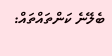ބެލޭނެ ކަންތައްތައް: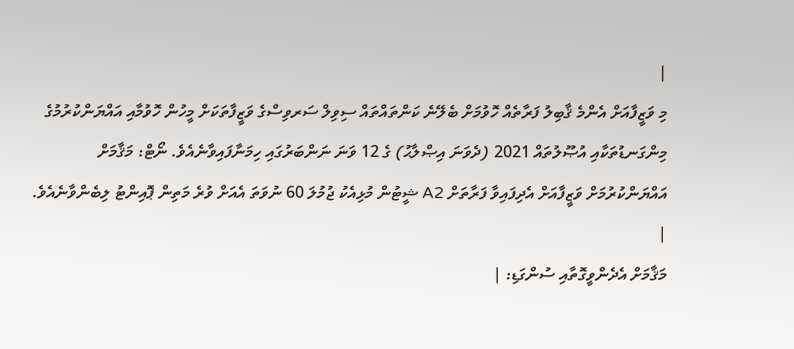|
މި ވަޒީފާއަށް އެންމެ ޤާބިލު ފަރާތެއް ހޮވުމަށް ބެލޭނެ ކަންތައްތައް ސިވިލް ސަރވިސްގެ ވަޒީފާތަކަށް މީހުން ހޮވުމާއި އައްޔަންކުރުމުގެ މިންގަނޑުތަކާއި އުޞޫލުތައް 2021 (ދެވަނަ އިޞްލާޙު) ގެ 12 ވަނަ ނަންބަރުގައި ހިމަނާފައިވާނެއެވެ. ނޯޓް: މަޤާމަށް އައްޔަންކުރުމަށް ވަޒީފާއަށް އެދިފައިވާ ފަރާތަށް A2 ޝީޓުން މުޅިއެކު ޖުމުލަ 60 ނުވަތަ އެއަށް ވުރެ މަތިން ޕޮއިންޓު ލިބެންވާނެއެވެ. |
މަޤާމަށް އެދެންވީގޮތާއި ސުންގަޑި: |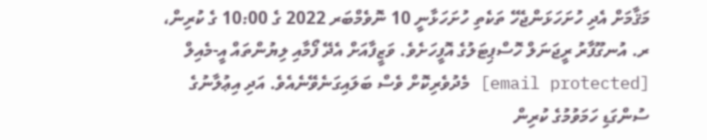މަޤާމަށް އެދި ހުށަހަޅަންޖެހޭ ތަކެތި ހުށަހަޅާނީ 10 ނޮވެމްބަރ 2022 ގެ 10:00 ގެ ކުރިން، ރ. އުނގޫފާރު ރީޖަނަލް ހޮސްޕިޓަލުގެ އޮފީހަށެވެ. ވަޒީފާއަށް އެދޭ ފޯމާއި ލިޔުންތައް އީ-މެއިލް [email protected] މެދުވެރިކޮށް ވެސް ބަލައިގަނެވޭނެއެވެ. އަދި އިޢުލާނުގެ ސުންގަޑި ހަމަވުމުގެ ކުރިން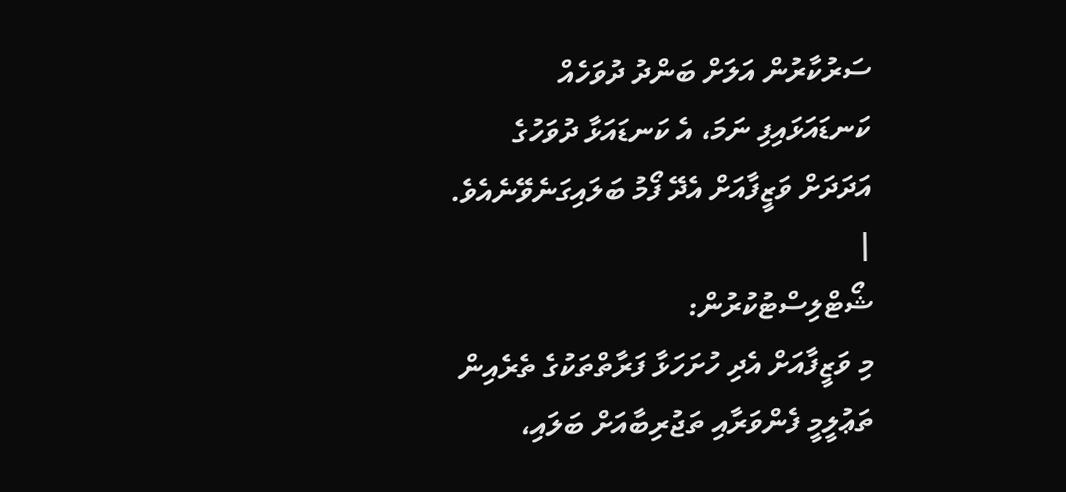ސަރުކާރުން އަލަށް ބަންދު ދުވަހެއް ކަނޑައަޅައިފި ނަމަ، އެ ކަނޑައަޅާ ދުވަހުގެ އަދަދަށް ވަޒީފާއަށް އެދޭ ފޯމު ބަލައިގަނެވޭނެއެވެ. |
ޝޯޓްލިސްޓުކުރުން:
މި ވަޒީފާއަށް އެދި ހުށަހަޅާ ފަރާތްތަކުގެ ތެރެއިން ތަޢުލީމީ ފެންވަރާއި ތަޖުރިބާއަށް ބަލައި،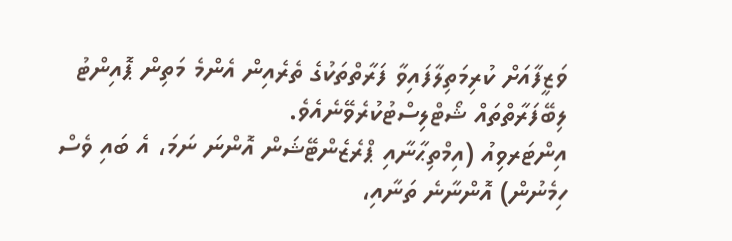ވަޒީފާއަށް ކުރިމަތިލާފައިވާ ފަރާތްތަކުގެ ތެރެއިން އެންމެ މަތިން ޕޮއިންޓު ލިބޭފަރާތްތައް ޝޯޓްލިސްޓުކުރެވޭނެއެވެ.
އިންޓަރވިއު (އިމްތިޙާނާއި ޕްރެޒެންޓޭޝަން އޮންނަ ނަމަ، އެ ބައި ވެސް ހިމެނުން) އޮންނާނެ ތަނާއި،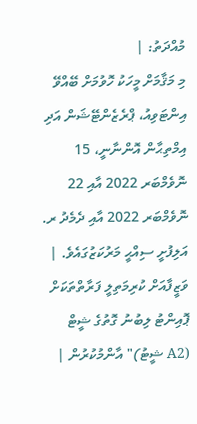މުއްދަތު: |
މި މަޤާމަށް މީހަކު ހޮވުމަށް ބޭއްވޭ އިންޓަވިއު، ޕްރެޒެންޓޭޝަން އަދި އިމްތިޙާން އޮންނާނީ، 15 ނޮވެމްބަރ 2022 އާއި 22 ނޮވެމްބަރ 2022 އާއި ދެމެދު ރ. އަލިފުށީ ސިއްޙީ މަރުކަޒުގައެވެ. |
ވަޒީފާއަށް ކުރިމަތިލީ ފަރާތްތަކަށް ޕޮއިންޓު ލިބުނު ގޮތުގެ ޝީޓް (A2 ޝީޓު)" އާންމުކުރުން |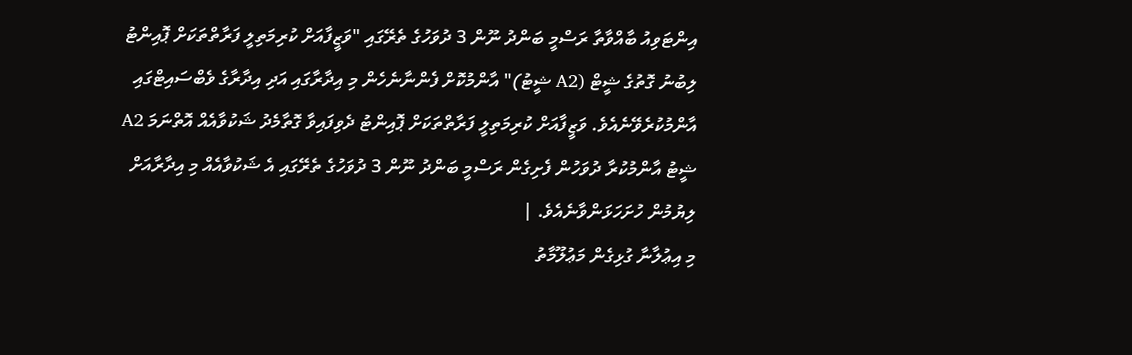އިންޓަވިއު ބާއްވާތާ ރަސްމީ ބަންދު ނޫން 3 ދުވަހުގެ ތެރޭގައި "ވަޒީފާއަށް ކުރިމަތިލީ ފަރާތްތަކަށް ޕޮއިންޓު ލިބުނު ގޮތުގެ ޝީޓް (A2 ޝީޓު)" އާންމުކޮށް ފެންނާނެހެން މި އިދާރާގައި އަދި އިދާރާގެ ވެބްސައިޓްގައި އާންމުކުރެވޭނެއެވެ. ވަޒީފާއަށް ކުރިމަތިލީ ފަރާތްތަކަށް ޕޮއިންޓު ދެވިފައިވާ ގޮތާމެދު ޝަކުވާއެއް އޮތްނަމަ A2 ޝީޓު އާންމުކުރާ ދުވަހުން ފެށިގެން ރަސްމީ ބަންދު ނޫން 3 ދުވަހުގެ ތެރޭގައި އެ ޝަކުވާއެއް މި އިދާރާއަށް ލިޔުމުން ހުށަހަޅަންވާނެއެވެ. |
މި އިޢުލާނާ ގުޅިގެން މަޢުލޫމާތު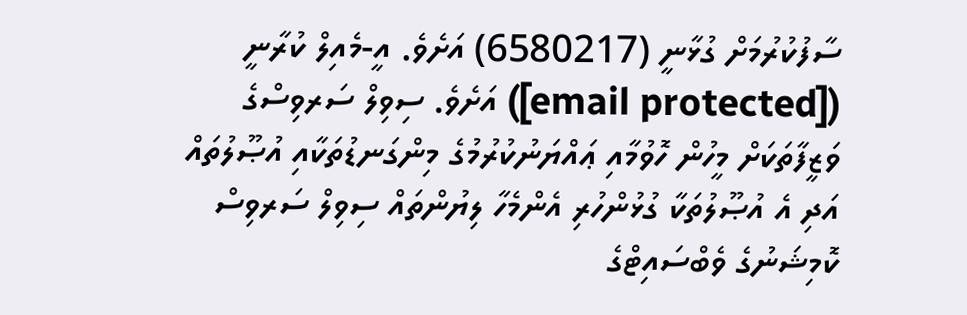ސާފުކުރުމަށް ގުޅާނީ (6580217) އަށެވެ. އީ-މެއިލް ކުރާނީ ([email protected]) އަށެވެ. ސިވިލް ސަރވިސްގެ ވަޒީފާތަކަށް މީހުން ހޮވުމާއި ޢައްޔަނުކުރުމުގެ މިންގަނޑުތަކާއި އުޞޫލުތައް އަދި އެ އުޞޫލުތަކާ ގުޅުންހުރި އެންމެހާ ލިޔުންތައް ސިވިލް ސަރވިސް ކޮމިޝަނުގެ ވެބްސައިޓްގެ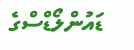ޑައުންލޯޑްސްގެ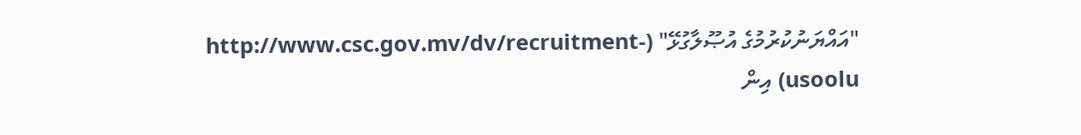"އައްޔަނުކުރުމުގެ އުޞޫލާގުޅޭ" (http://www.csc.gov.mv/dv/recruitment-usoolu) އިން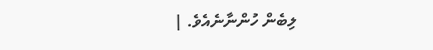ލިބެން ހުންނާނެއެވެ. |